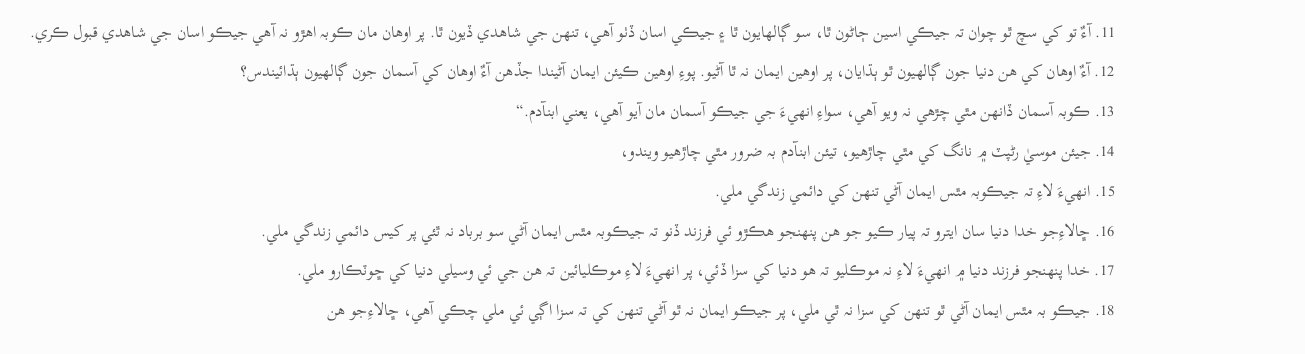11. آءٌ تو کي سچ ٿو چوان تہ جيڪي اسين ڄاڻون ٿا، سو ڳالھايون ٿا ۽ جيڪي اسان ڏٺو آھي، تنھن جي شاھدي ڏيون ٿا. پر اوھان مان ڪوبہ اھڙو نہ آھي جيڪو اسان جي شاھدي قبول ڪري.
12. آءٌ اوھان کي ھن دنيا جون ڳالھيون ٿو ٻڌايان، پر اوھين ايمان نہ ٿا آڻيو. پوءِ اوھين ڪيئن ايمان آڻيندا جڏھن آءٌ اوھان کي آسمان جون ڳالھيون ٻڌائيندس؟
13. ڪوبہ آسمان ڏانھن مٿي چڙھي نہ ويو آھي، سواءِ انھيءَ جي جيڪو آسمان مان آيو آھي، يعني ابنآدم.“
14. جيئن موسيٰ رڻپٽ ۾ نانگ کي مٿي چاڙھيو، تيئن ابنآدم بہ ضرور مٿي چاڙھيو ويندو،
15. انھيءَ لاءِ تہ جيڪوبہ مٿس ايمان آڻي تنھن کي دائمي زندگي ملي.
16. ڇالاءِجو خدا دنيا سان ايترو تہ پيار ڪيو جو ھن پنھنجو ھڪڙو ئي فرزند ڏنو تہ جيڪوبہ مٿس ايمان آڻي سو برباد نہ ٿئي پر کيس دائمي زندگي ملي.
17. خدا پنھنجو فرزند دنيا ۾ انھيءَ لاءِ نہ موڪليو تہ ھو دنيا کي سزا ڏئي، پر انھيءَ لاءِ موڪليائين تہ ھن جي ئي وسيلي دنيا کي ڇوٽڪارو ملي.
18. جيڪو بہ مٿس ايمان آڻي ٿو تنھن کي سزا نہ ٿي ملي، پر جيڪو ايمان نہ ٿو آڻي تنھن کي تہ سزا اڳي ئي ملي چڪي آھي، ڇالاءِجو ھن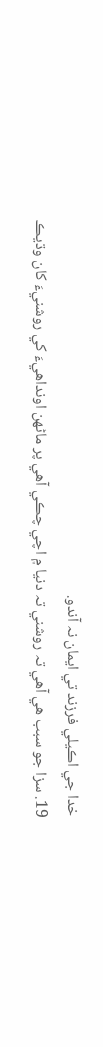خدا جي اڪيلي فرزند تي ايمان نہ آندو.
19. سزا جو سبب ھي آھي تہ روشني تہ دنيا ۾ اچي چڪي آھي پر ماڻھن اونداھيءَ کي روشنيءَ کان وڌيڪ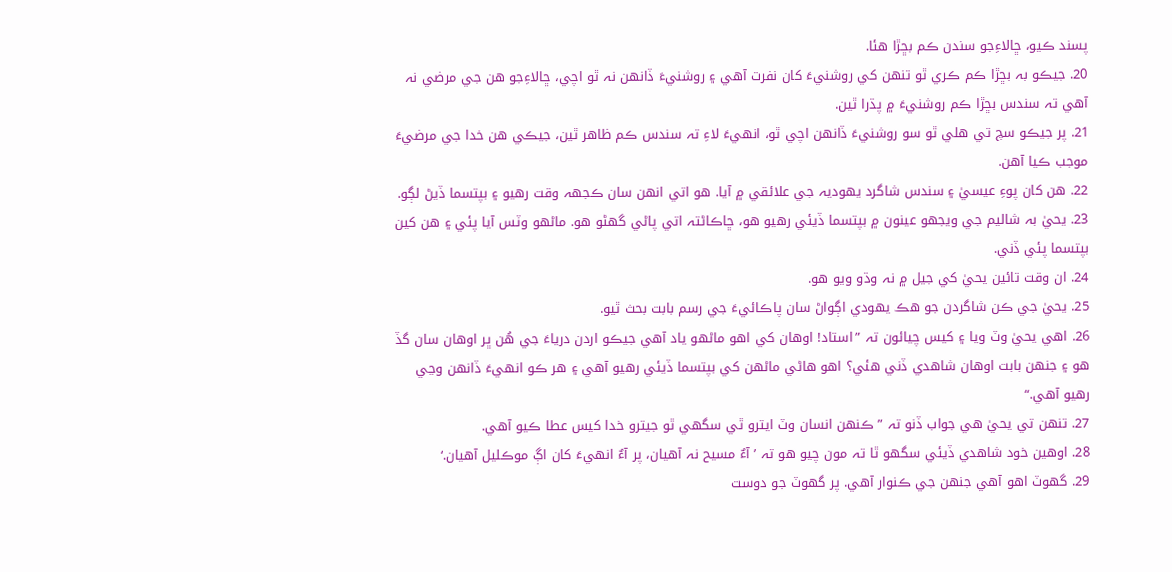پسند ڪيو، ڇالاءِجو سندن ڪم بڇڙا ھئا.
20. جيڪو بہ بڇڙا ڪم ڪري ٿو تنھن کي روشنيءَ کان نفرت آھي ۽ روشنيءَ ڏانھن نہ ٿو اچي، ڇالاءِجو ھن جي مرضي نہ آھي تہ سندس بڇڙا ڪم روشنيءَ ۾ پڌرا ٿين.
21. پر جيڪو سچ تي ھلي ٿو سو روشنيءَ ڏانھن اچي ٿو، انھيءَ لاءِ تہ سندس ڪم ظاھر ٿين، جيڪي ھن خدا جي مرضيءَ موجب ڪيا آھن.
22. ھن کان پوءِ عيسيٰ ۽ سندس شاگرد يھوديہ جي علائقي ۾ آيا. ھو اتي انھن سان ڪجھہ وقت رھيو ۽ بپتسما ڏيڻ لڳو.
23. يحيٰ بہ شاليم جي ويجھو عينون ۾ بپتسما ڏيئي رھيو ھو، ڇاڪاڻتہ اتي پاڻي گھڻو ھو. ماڻھو وٽس آيا پئي ۽ ھن کين بپتسما پئي ڏني.
24. ان وقت تائين يحيٰ کي جيل ۾ نہ وڌو ويو ھو.
25. يحيٰ جي ڪن شاگردن جو ھڪ يھودي اڳواڻ سان پاڪائيءَ جي رسم بابت بحث ٿيو.
26. اھي يحيٰ وٽ ويا ۽ کيس چيائون تہ ”استاد! اوھان کي اھو ماڻھو ياد آھي جيڪو اردن درياءَ جي ھُن ڀر اوھان سان گڏ ھو ۽ جنھن بابت اوھان شاھدي ڏني ھئي؟ اھو ھاڻي ماڻھن کي بپتسما ڏيئي رھيو آھي ۽ ھر ڪو انھيءَ ڏانھن وڃي رھيو آھي.“
27. تنھن تي يحيٰ ھي جواب ڏنو تہ ”ڪنھن انسان وٽ ايترو ٿي سگھي ٿو جيترو خدا کيس عطا ڪيو آھي.
28. اوھين خود شاھدي ڏيئي سگھو ٿا تہ مون چيو ھو تہ ’آءٌ مسيح نہ آھيان، پر آءٌ انھيءَ کان اڳ موڪليل آھيان.‘
29. گھوٽ اھو آھي جنھن جي ڪنوار آھي. پر گھوٽ جو دوست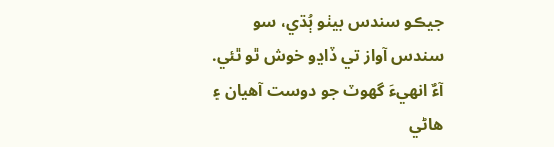جيڪو سندس بيٺو ٻُڌي، سو سندس آواز تي ڏاڍو خوش ٿو ٿئي. آءٌ انھيءَ گھوٽ جو دوست آھيان ۽ ھاڻي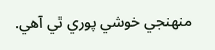منھنجي خوشي پوري ٿي آھي.